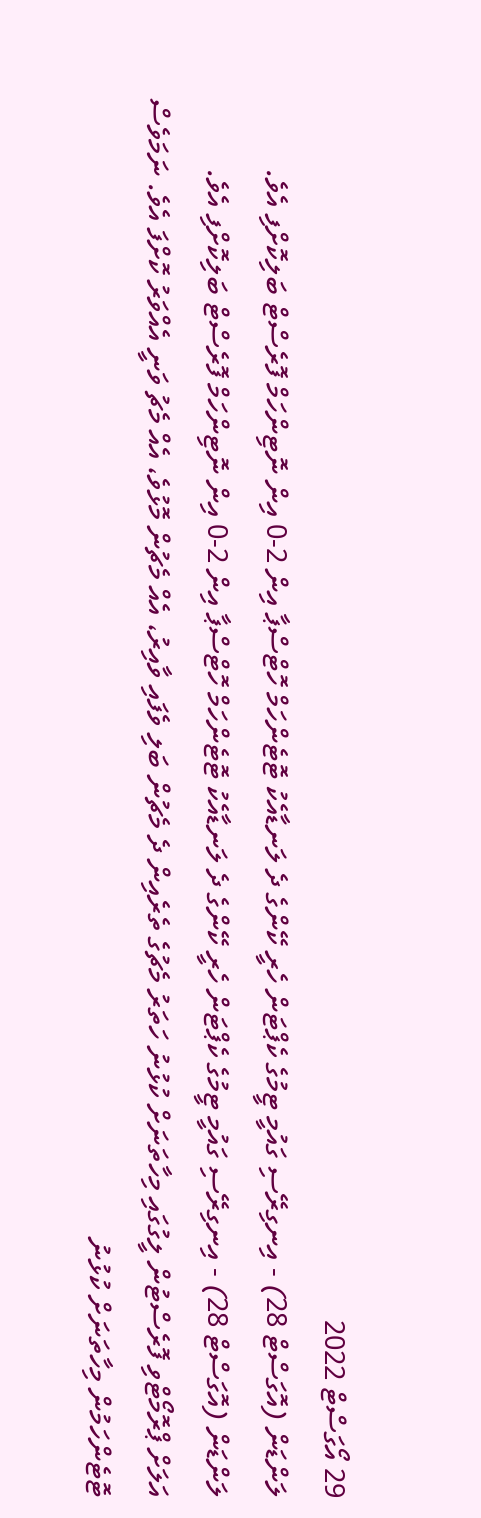29 އޯގަސްޓް 2022
ލަންޑަން (އޮގަސްޓް 28) - އިނގިރޭސި ގައުމީ ޓީމުގެ ކެޕްޓަން ހެރީ ކޭންގެ ދެ ލަނޑާއެކު ޓޮޓެންހަމް ހޮޓްސްޕާ އިން 2-0 އިން ނޮޓިންހަމް ފޮރެސްޓް ބަލިކޮށްފި އެވެ.
ލަންޑަން (އޮގަސްޓް 28) - އިނގިރޭސި ގައުމީ ޓީމުގެ ކެޕްޓަން ހެރީ ކޭންގެ ދެ ލަނޑާއެކު ޓޮޓެންހަމް ހޮޓްސްޕާ އިން 2-0 އިން ނޮޓިންހަމް ފޮރެސްޓް ބަލިކޮށްފި އެވެ.
އަލަށް ޕްރޮމޯޓްވި ފޮރެސްޓުން ލީގުގައި މިހާތަނަށް ކުޅުނު ހަތަރު މެޗުގެ ތެރެއިން ދެ މެޗުން ބަލި ވެފައި ވާއިރު، އެއް މެޗުން މޮޅުވެ، އެއް މެޗު ވަނީ އެއްވަރު ކޮށްފަ އެވެ. ނަމަވެސް ޓޮޓެންހަމުން މިހާތަނަށް ކުޅުނު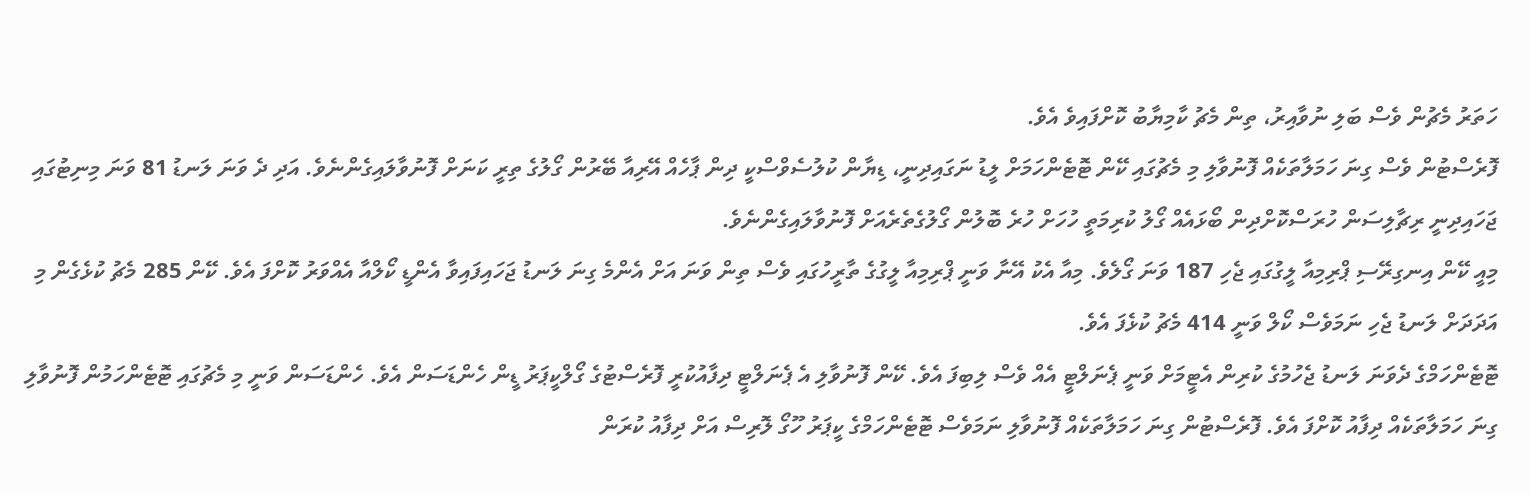ހަތަރު މެޗުން ވެސް ބަލި ނުވާއިރު، ތިން މެޗު ކާމިޔާބު ކޮށްފައިވެ އެވެ.
ފޮރެސްޓުން ވެސް ގިނަ ހަމަލާތަކެއް ފޮނުވާލި މި މެޗުގައި ކޭން ޓޮޓެންހަމަށް ލީޑު ނަގައިދިނީ، ޑިޔާން ކުލުސެވްސްކީ ދިން ޕާހެއް އޭރިއާ ބޭރުން ގޯލުގެ ތިރީ ކަނަށް ފޮނުވާލައިގެންނެވެ. އަދި ދެ ވަނަ ލަނޑު 81 ވަނަ މިނިޓުގައި ޖަހައިދިނީ ރިޗާލިސަން ހުރަސްކޮށްދިން ބޯޅައެއް ގޯލު ކުރިމަތީ ހުހަށް ހުރެ ބޮލުން ގޯލުގެތެރެއަށް ފޮނުވާލައިގެންނެވެ.
މިއީ ކޭން އިނގިރޭސި ޕްރިމިއާ ލީގުގައި ޖެހި 187 ވަނަ ގޯލެވެ. މިއާ އެކު އޭނާ ވަނީ ޕްރިމިއާ ލީގުގެ ތާރީހުގައި ވެސް ތިން ވަނަ އަށް އެންމެ ގިނަ ލަނޑު ޖަހައިފައިވާ އެންޑީ ކޯލްއާ އެއްވަރު ކޮށްފަ އެވެ. ކޭން 285 މެޗު ކުޅެގެން މި އަދަދަށް ލަނޑު ޖެހި ނަމަވެސް ކޯލް ވަނީ 414 މެޗު ކުޅެފަ އެވެ.
ޓޮޓެންހަމްގެ ދެވަނަ ލަނޑު ޖެހުމުގެ ކުރިން އެޓީމަށް ވަނީ ޕެނަލްޓީ އެއް ވެސް ލިބިފަ އެވެ. ކޭން ފޮނުވާލި އެ ޕެނަލްޓީ ދިފާއުކުރީ ފޮރެސްޓުގެ ގޯލްކީޕަރު ޑީން ހެންޑަސަން އެވެ. ހެންޑަސަން ވަނީ މި މެޗުގައި ޓޮޓެންހަމުން ފޮނުވާލި ގިނަ ހަމަލާތަކެއް ދިފާއު ކޮށްފަ އެވެ. ފޮރެސްޓުން ގިނަ ހަމަލާތަކެއް ފޮނުވާލި ނަމަވެސް ޓޮޓެންހަމްގެ ކީޕަރު ހޫގޯ ލޮރިސް އަށް ދިފާއު ކުރަން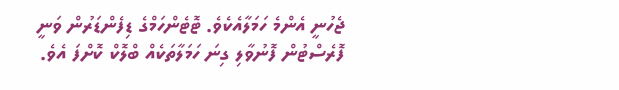ޖެހުނީ އެންމެ ހަމަލާއެކެވެ. ޓޮޓެންހަމްގެ ޑިފެންޑަރުން ވަނީ ފޮރެސްޓުން ފޮނުވާލި ގިނަ ހަމަލާތަކެއް ބްލޮކް ކޮށްފަ އެވެ.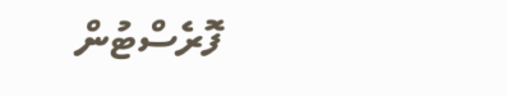ފޮރެސްޓުން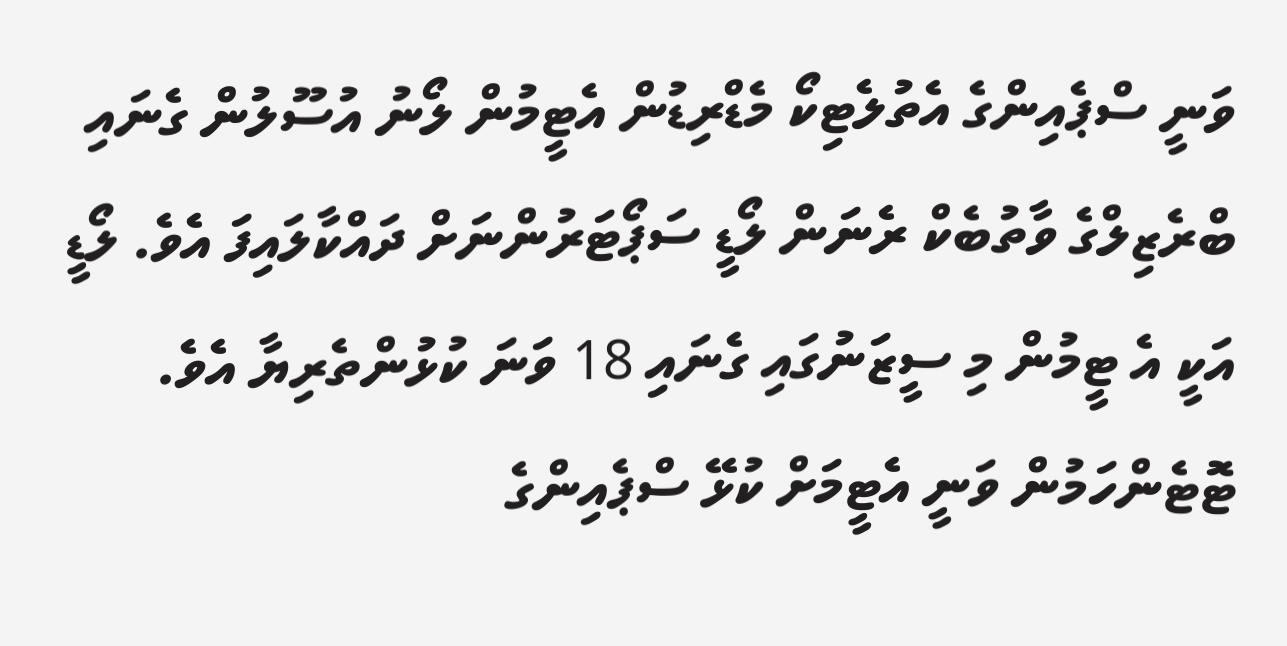ވަނީ ސްޕެއިންގެ އެތުލެޓިކޯ މެޑްރިޑުން އެޓީމުން ލޯނު އުސޫލުން ގެނައި ބްރެޒިލްގެ ވާތުބެކް ރެނަން ލޯޑީ ސަޕޯޓަރުންނަށް ދައްކާލައިފަ އެވެ. ލޯޑީ އަކީ އެ ޓީމުން މި ސީޒަނުގައި ގެނައި 18 ވަނަ ކުޅުންތެރިޔާ އެވެ. ޓޮޓެންހަމުން ވަނީ އެޓީމަށް ކުޅޭ ސްޕެއިންގެ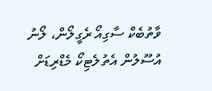ވާތުބެކް ސާގިއޯ ރެގީލޯން، ލޯނު އުސޫލުން އެތުލެޓިކޯ މެޑްރިޑަށް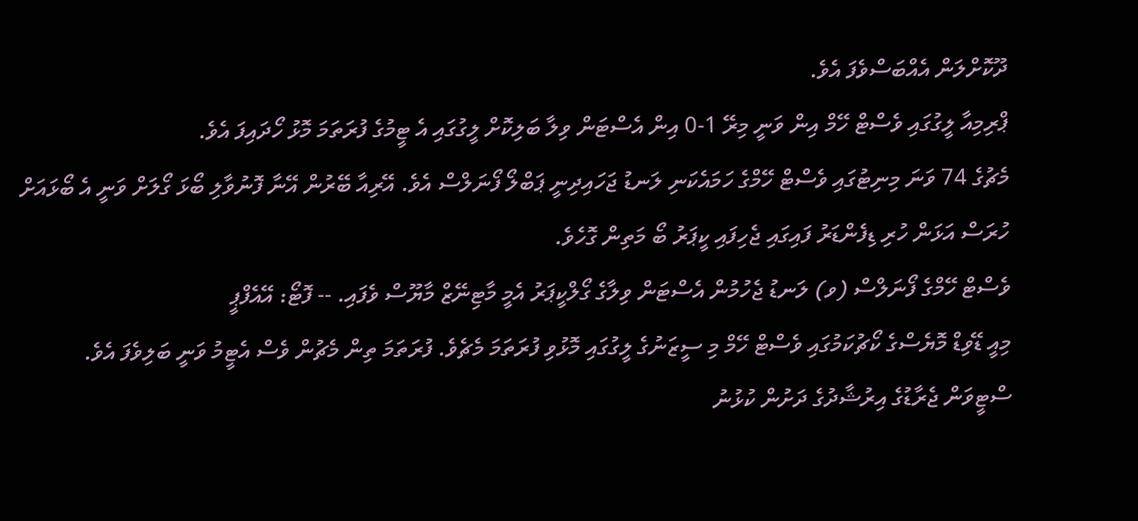ދޫކޮށްލަން އެއްބަސްވެފަ އެވެ.
ޕްރިމިއާ ލީގުގައި ވެސްޓް ހޭމް އިން ވަނީ މިރޭ 1-0 އިން އެސްޓަން ވިލާ ބަލިކޮށް ލީގުގައި އެ ޓީމުގެ ފުރަތަމަ މޮޅު ހޯދައިފަ އެވެ.
މެޗުގެ 74 ވަނަ މިނިޓުގައި ވެސްޓް ހޭމްގެ ހަމައެކަނި ލަނޑު ޖަހައިދިނީ ޕަބްލޯ ފޯނަލްސް އެވެ. އޭރިއާ ބޭރުން އޭނާ ފޮނުވާލި ބޯޅަ ގޯލަށް ވަނީ އެ ބޯޅައަށް ހުރަސް އަޅަން ހުރި ޑިފެންޑަރު ފައިގައި ޖެހިފައި ކީޕަރު ބޯ މަތިން ގޮހެވެ.
ވެސްޓް ހޭމްގެ ފޯނަލްސް (ވ) ލަނޑު ޖެހުމުން އެސްޓަން ވިލާގެ ގޯލްކީޕަރު އެމީ މާޓިނޭޒް މާޔޫސް ވެފައި. -- ފޮޓޯ: އޭއެފްޕީ
މިއީ ޑޭވިޑް މޮޔެސްގެ ކޯޗުކަމުގައި ވެސްޓް ހޭމް މި ސީޒަނުގެ ލީގުގައި މޮޅުވި ފުރަތަމަ މެޗެވެ. ފުރަތަމަ ތިން މެޗުން ވެސް އެޓީމު ވަނީ ބަލިވެފަ އެވެ.
ސްޓީވަން ޖެރާޑުގެ އިރުޝާދުގެ ދަށުން ކުޅުނު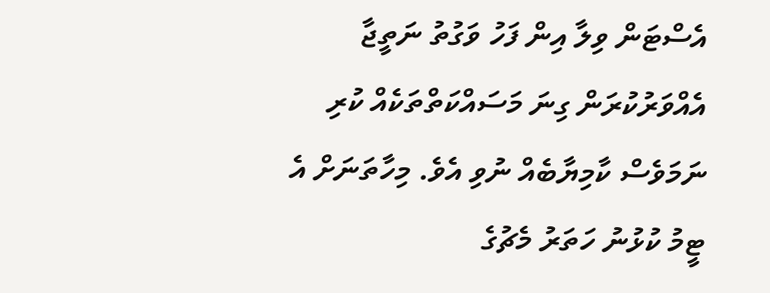އެސްޓަން ވިލާ އިން ފަހު ވަގުތު ނަތީޖާ އެއްވަރުކުރަން ގިނަ މަސައްކަތްތަކެއް ކުރި ނަމަވެސް ކާމިޔާބެއް ނުވި އެވެ. މިހާތަނަށް އެ ޓީމު ކުޅުނު ހަތަރު މެޗުގެ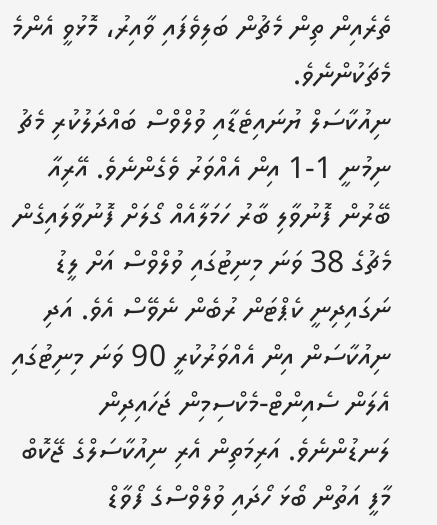ތެރެއިން ތިން މެޗުން ބަލިވެފައި ވާއިރު، މޮޅުވީ އެންމެ މެޗަކުންނެވެ.
ނިއުކާސަލް ޔުނައިޓެޑާއި ވުލްވްސް ބައްދަލުކުރި މެޗު ނިމުނީ 1-1 އިން އެއްވަރު ވެގެންނެވެ. އޭރިއާ ބޭރުން ފޮނުވާލި ބާރު ހަމަލާއެއް ގޯލަށް ފޮނުވާލައިގެން މެޗުގެ 38 ވަނަ މިނިޓުގައި ވުލްވްސް އަށް ލީޑު ނަގައިދިނީ ކެޕްޓަން ރުބެން ނެވޭސް އެވެ. އަދި ނިއުކާސަން އިން އެއްވަރުކުރީ 90 ވަނަ މިނިޓުގައި އެލަން ސެއިންޓް-މެކްސިމިން ޖަހައިދިން ލަނޑުންނެވެ. އަރިމަތިން އެރި ނިއުކާސަލްގެ ޖޭކޮބް މާފީ އަތުން ބޯޅަ ހޯދައި ވުލްވްސްގެ ފޯވާޑް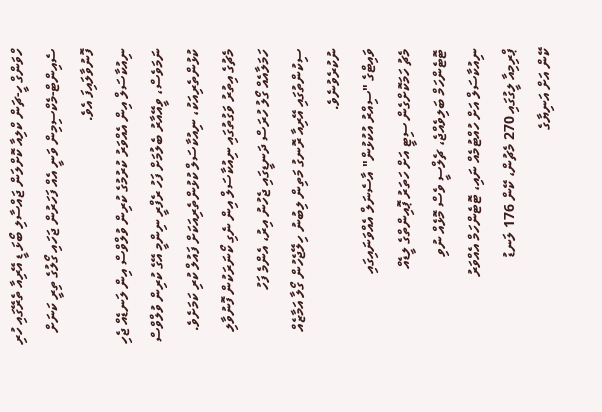ހްވަންގް ހީ-ޗަން ކްލިއާ ކޮށްލަން ޖައްސާލި ބޯޅަ ޑީ އޭރިއާ ތެރޭގައި ހުރި ސެއިންޓް-މެކްސިމިން ވަނީ އެއް ފަހަރުން ޖަހައި ގޯލުގެ ތިރީ ކަނަށް ފޮނުވާލައިފަ އެވެ.
ނިއުކާސަލް އިން އެއްވަރު ކުރުމުގެ ކުރިން ވުލްވްސް އިން ލަނޑެއް ޖެހި ނަމަވެސް، ވީއޭއާރު ބެލުމަށް ފަހު ރެފްރީ ނިންމީ އޭގެ ކުރިން ވުލްވްސް ކުޅުންތެރިއަކު، ނިއުކާސަލް ކުޅުންތެރިއަކަށް ފައުލް ކުރި ކަމަށެވެ. މެޗުގެ އިތުރު ވަގުތުގައި ނިއުކާސަލް އިން ނެގި ކޯނަރަކުން ފޮނުވާލި ހަމަލާއެއް ގޯލު ހުރަސް ދަނޑީގައި ޖެހުނު އިރު، އެންމެ ފަހު ސިކުންތުގައި އޭރިއާ ރޮނގު މަތިން ލިބުނު ހިލޭޖެހުން ގޯލާ އަމާޒެއް ނުކުރެވުނެވެ.
ވައިޓްގެ "ސިއްރު އުކުޅުން" އާސެނަލް އެއްވަނައިގައި
މެޗު ހަމަކޮށްގެން ސިޓީ އަށް ހަތަރު ޕޮއިންތްގެ ލީޑެއް
ޓޮޓެންހަމް ބަލިވެއްޖެ، ޗެލްސީ ވެސް މޮޅެއް ނުވި
ނިއުކާސަލް އަށް ހުއްޓުމެއް ނައި، ޓޮޓެންހަމް އެއްވަރު
ޕްރިމިއާ ލީގުގައި 270 މެޗުން، ކޭން 176 ލަނޑު
ކޭން އަށް އަނިޔާގެ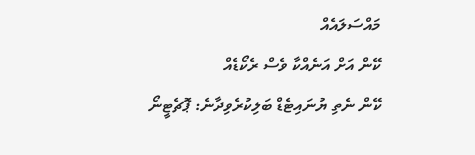މައްސަލައެއް
ކޭން އަށް އަނެއްކާ ވެސް ރެކޯޑެއް
ކޭން ނެތި ޔުނައިޓެޑް ބަލިކުރެވިދާނެ: ޕޮޗެޓީނޯ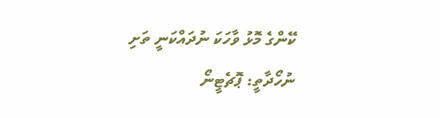ކޭންގެ މޮޅު ވާހަކަ ނުދައްކަނީ ތަށި ނުހޯދާތީ: ޕޮޗެޓީނޯ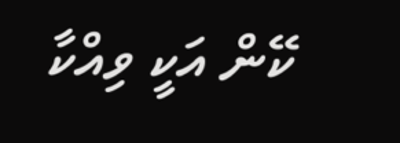ކޭން އަކީ ވިއްކާ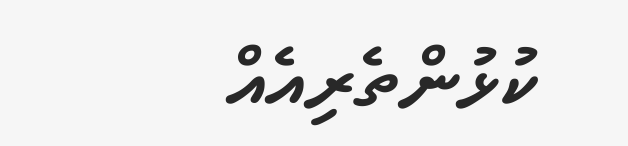ކުޅުންތެރިއެއް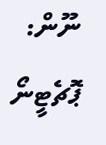ނޫން: ޕޮޗެޓީނޯ